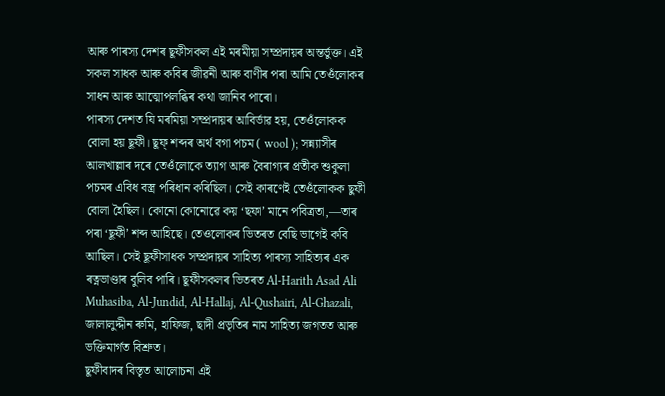আৰু পাৰস্য দেশৰ ছূফীসকল এই মৰমীয়া সম্প্ৰদায়ৰ অন্তৰ্ভুক্ত। এই সকল সাধক আৰু কবিৰ জীৱনী আৰু বাণীৰ পৰা আমি তেওঁলোকৰ সাধন আৰু আত্মোপলব্ধিৰ কথা জানিব পাৰো।
পাৰস্য দেশত যি মৰমিয়া সম্প্ৰদায়ৰ আবিৰ্ভাৱ হয়, তেওঁলোকক বোলা হয় ছূফী। ছূফ্ শব্দৰ অৰ্থ বগা পচম ( wool ); সন্ন্যাসীৰ আলখাল্লাৰ দৰে তেওঁলোকে ত্যাগ আৰু বৈৰাগ্যৰ প্ৰতীক শুকুলা পচমৰ এবিধ বস্ত্ৰ পৰিধান কৰিছিল। সেই কাৰণেই তেওঁলোকক ছুফী বোলা হৈছিল। কোনো কোনোৱে কয় ‘ছফা’ মানে পবিত্ৰতা,—তাৰ পৰা ‘ছূফী’ শব্দ আহিছে। তেওলোকৰ ভিতৰত বেছি ভাগেই কবি আছিল। সেই ছূফীসাধক সম্প্ৰদায়ৰ সাহিত্য পাৰস্য সাহিত্যৰ এক ৰত্নভাণ্ডাৰ বুলিব পাৰি। ছূফীসকলৰ ভিতৰত Al-Harith Asad Ali Muhasiba, Al-Jundid, Al-Hallaj, Al-Qushairi, Al-Ghazali, জালালুদ্দীন ৰুমি, হাফিজ, ছাদী প্ৰভৃতিৰ নাম সাহিত্য জগতত আৰু ভক্তিমাৰ্গত বিশ্ৰুত।
ছূফীবাদৰ বিস্তৃত আলোচনা এই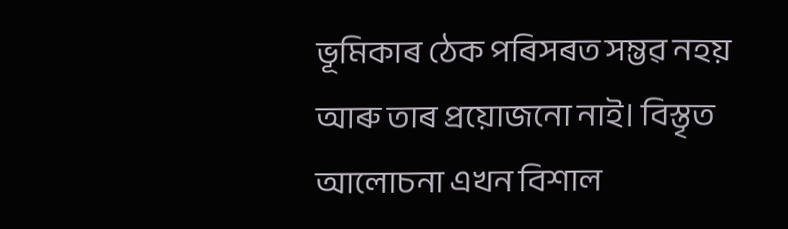ভূমিকাৰ ঠেক পৰিসৰত সম্ভৱ নহয় আৰু তাৰ প্ৰয়োজনো নাই। বিস্তৃত আলোচনা এখন বিশাল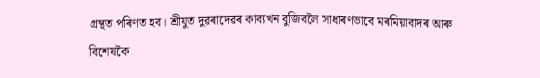গ্ৰন্থত পৰিণত হব। শ্ৰীযুত দুৱৰাদেৱৰ কাব্যখন বুজিবলৈ সাধাৰণভাবে মৰমিয়াবাদৰ আৰু বিশেষকৈ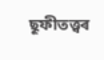ছূফীতত্ত্বৰ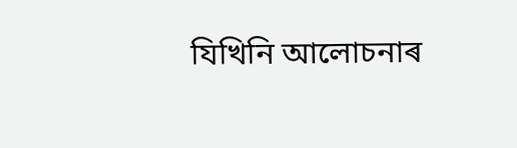যিখিনি আলোচনাৰ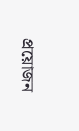প্ৰয়োজন